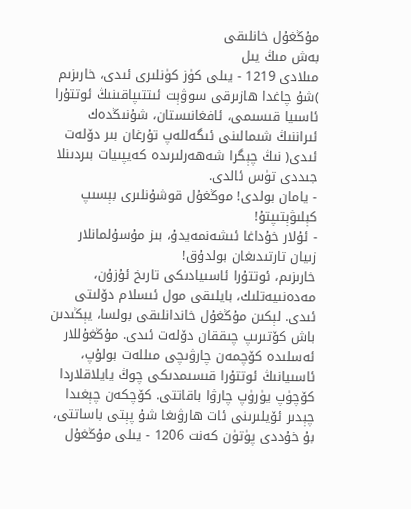مۇڭغۇل خانلىقى
بەش مىڭ يىل
مىلادى 1219 - يىلى كۈز كۈنلىرى ئىدى، خارىزىم )شۇ چاغدا ھازىرقى سوۋېت ئىتتىپاقىنىڭ ئوتتۇرا ئاسىيا قىسىمى، ئافغانىستان، شۇنىڭدەك ئىراننىڭ شىمالىنى ئىگەللەپ تۇرغان بىر دۆلەت ئىدى( نىڭ چېگرا شەھەرلىرىدە كەيپىيات بىردىنلا جىددى تۈس ئالدى.
- يامان بولدى! موڭغۇل قوشۇنلىرى بېسىپ كېلىۋېتىپتۇ!
- ئۇلار خۇداغا ئىشەنمەيدۇ، بىز مۇسۇلمانلار زىيان تارتىدىغان بولدۇق!
خارىزىم، ئوتتۇرا ئاسىيادىكى تارىخ ئۇزۇن، مەدەنىيەتلىك، بايلىقى مول ئىسلام دۆلىتى ئىدى. لېكىن مۇڭغۇل خاندانلىقى بولسا، يېڭىدىن باش كۆتىرىپ چىققان دۆلەت ئىدى. مۇڭغۇللار ئەسلىدە كۆچمەن چارۋىچى مىللەت بولۇپ، ئاسىيانىڭ ئوتتۇرا قىسىمدىكى چوڭ يايلاقلاردا كۆچۈپ يۈرۈپ چارۋا باقاتتى. كۆچكەن چېغىدا چېدىر ئۆيلىرىنى ئات ھارۋىغا شۇ پېتى باساتتى، بۇ خۇددى پۈتۈن كەنت 1206 - يىلى مۇڭغۇل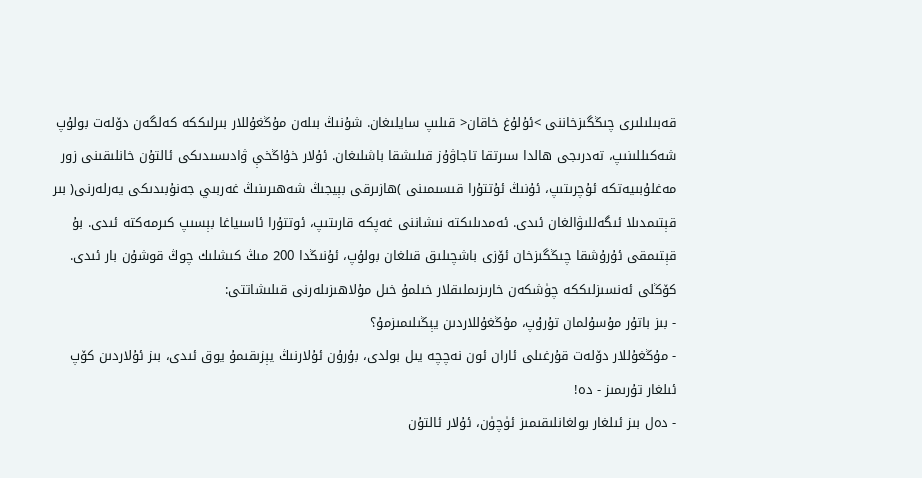قەبىلىلىرى چىڭگىزخاننى >ئۇلۇغ خاقان< قىلىپ سايلىغان. شۇنىڭ بىلەن مۇڭغۇللار بىرلىككە كەلگەن دۆلەت بولۇپ شەكىللىنىپ، تەدرىجى ھالدا سىرتقا تاجاۋۇز قىلىشقا باشلىغان. ئۇلار خۇاڭخې ۋادىسىدىكى ئالتۇن خانلىقىنى زور مەغلۇبىيەتكە ئۇچرىتىپ، ئۇنىڭ ئۇتتۇرا قىسىمىنى )ھازىرقى بېيجىڭ شەھىرىنىڭ غەربىي جەنۇبىدىكى يەرلەرنى( بىر قېتىمدىلا ئىگەللىۋالغان ئىدى. ئەمدىلىكتە نىشاننى غەپكە قارىتىپ، ئوتتۇرا ئاسىياغا بېسىپ كىرمەكتە ئىدى. بۇ قېتىمقى ئۇرۇشقا چىڭگىزخان ئۆزى باشچىلىق قىلغان بولۇپ، ئۇنىڭدا 200 مىڭ كىشلىك چوڭ قوشۇن بار ئىدى. كۆڭلى ئەنسىزلىككە چۈشكەن خارىزىملىقلار خىلمۇ خىل مۇلاھىزىلەرنى قىلىشاتتى:
- بىز باتۇر مۇسۇلمان تۇرۇپ، مۇڭغۇللاردىن يېڭىلىمىزمۇ؟
- مۇڭغۇللار دۆلەت قۇرغىلى ئاران ئون نەچچە يىل بولدى، بۇرۇن ئۇلارنىڭ يېزىقىمۇ يوق ئىدى، بىز ئۇلاردىن كۆپ ئىلغار تۇرىمىز - دە!
- دەل بىز ئىلغار بولغانلىقىمىز ئۈچۈن، ئۇلار ئالتۇن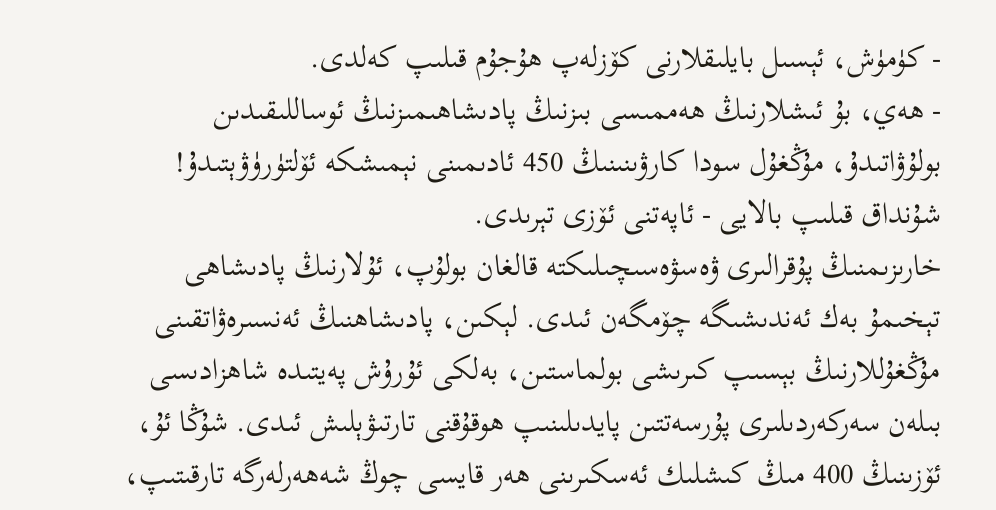- كۈمۈش، ئېسىل بايلىقلارنى كۆزلەپ ھۇجۇم قىلىپ كەلدى.
- ھەي، بۇ ئىشلارنىڭ ھەممىسى بىزنىڭ پادىشاھىمىزنىڭ ئوساللىقىدىن بولۇۋاتىدۇ، مۇڭغۇل سودا كارۋىنىنىڭ 450 ئادىمىنى نېمىشكە ئۆلتۈرۈۋېتىدۇ! شۇنداق قىلىپ بالايى - ئاپەتنى ئۆزى تېرىدى.
خارىزىمنىڭ پۇقرالىرى ۋەسۋەسىچىلىكتە قالغان بولۇپ، ئۇلارنىڭ پادىشاھى تېخىمۇ بەك ئەندىشىگە چۆمگەن ئىدى. لېكىن، پادىشاھنىڭ ئەنسىرەۋاتقىنى مۇڭغۇللارنىڭ بېسىپ كىرىشى بولماستىن، بەلكى ئۇرۇش پەيتىدە شاھزادىسى بىلەن سەركەردىلىرى پۇرسەتتىن پايدىلىنىپ ھوقۇقنى تارتىۋېلىش ئىدى. شۇڭا ئۇ، ئۆزىنىڭ 400 مىڭ كىشلىك ئەسكىرىنى ھەر قايسى چوڭ شەھەرلەرگە تارقىتىپ،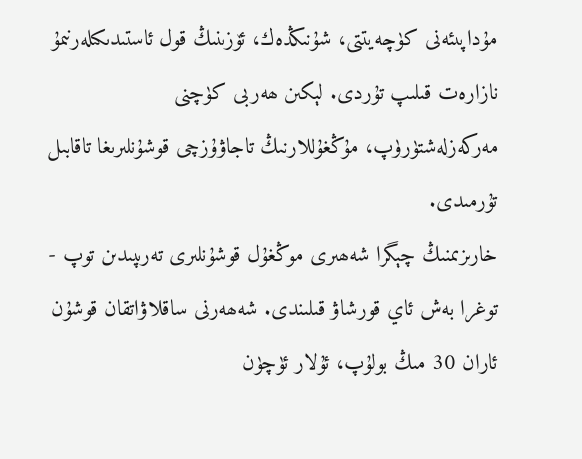مۇداپىئەنى كۈچەيتتى، شۇنىڭدەك، ئۆزىنىڭ قول ئاستىدىكىلەرنىمۇ نازارەت قىلىپ تۇردى. لېكىن ھەربى كۈچنى مەركەزلەشتۈرۈپ، مۇڭغۇللارنىڭ تاجاۋۇزچى قوشۇنلىرىغا تاقابىل تۇرمىدى.
خارىزىمنىڭ چېگرا شەھىرى موڭغۇل قوشۇنلىرى تەرىپىدىن توپ - توغرا بەش ئاي قورشاۋ قىلىندى. شەھەرنى ساقلاۋاتقان قوشۇن ئاران 30 مىڭ بولۇپ، ئۇلار ئۈچۈن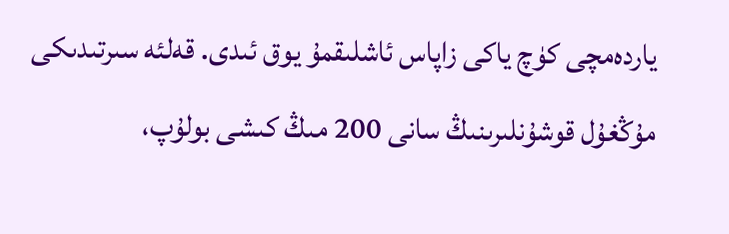ياردەمچى كۈچ ياكى زاپاس ئاشلىقمۇ يوق ئىدى. قەلئە سىرتىدىكى مۇڭغۇل قوشۇنلىرىنىڭ سانى 200 مىڭ كىشى بولۇپ،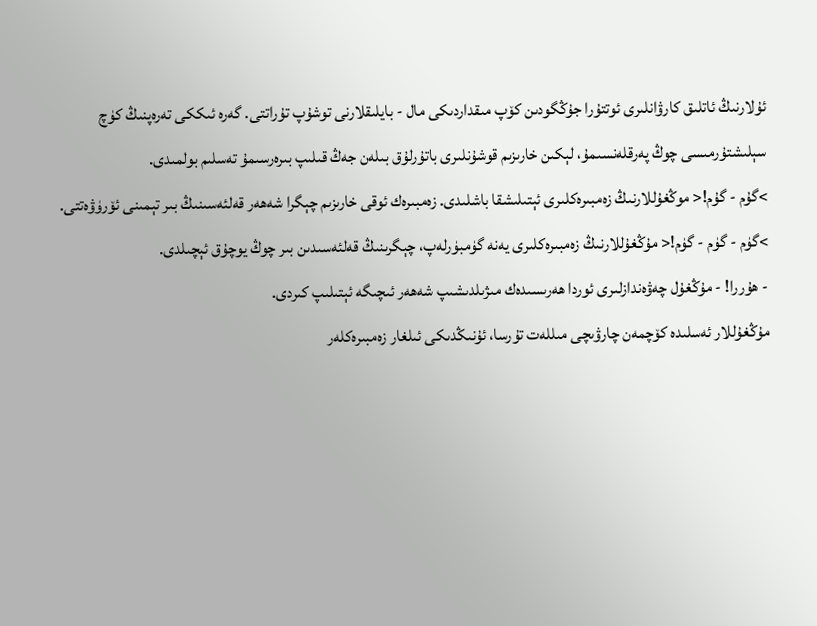ئۇلارنىڭ ئاتلىق كارۋانلىرى ئوتتۇرا جۇڭگودىن كۆپ مىقداردىكى مال - بايلىقلارنى توشۇپ تۇراتتى. گەرە ئىككى تەرەپنىڭ كۈچ سېلىشتۇرمىسى چوڭ پەرقلەنسىمۇ، لېكىن خارىزىم قوشۇنلىرى باتۇرلۇق بىلەن جەڭ قىلىپ بىرەرسىمۇ تەسلىم بولمىدى.
>گۇم - گۇم!< موڭغۇللارنىڭ زەمبىرەكلىرى ئېتىلىشقا باشلىدى. زەمبىرەك ئوقى خارىزىم چېگرا شەھەر قەلئەسىنىڭ بىر تېمىنى ئۆرۈۋەتتى.
>گۈم - گۈم - گۈم!< مۇڭغۇللارنىڭ زەمبىرەكلىرى يەنە گۈمبۈرلەپ، چېگرىنىڭ قەلئەسىدىن بىر چوڭ يوچۇق ئېچىلدى.
- ھۇررا! - مۇڭغۇل چەۋەندازلىرى ئوردا ھەرىسىدەك مىژىلدىشىپ شەھەر ئىچىگە ئېتىلىپ كىردى.
مۇڭغۇللار ئەسلىدە كۆچمەن چارۋىچى مىللەت تۇرسا، ئۇنىڭدىكى ئىلغار زەمبىرەكلەر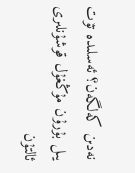نەدىن كەلگەن؟ ئەسلىدە تۆت يىل بۇرۇن مۇڭغۇل قوشۇنلىرى ئالتۇن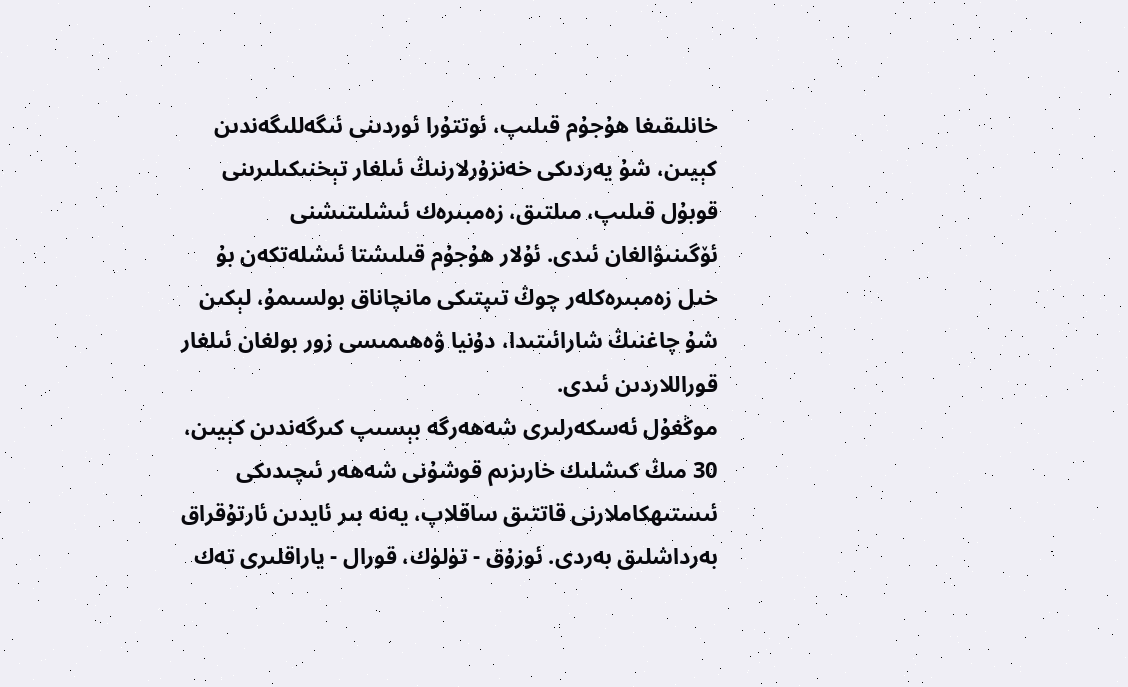خانلىقىغا ھۇجۇم قىلىپ، ئوتتۇرا ئوردىنى ئىگەللىگەندىن كېيىن، شۇ يەردىكى خەنزۇرلارنىڭ ئىلغار تېخنىكىلىرىنى قوبۇل قىلىپ، مىلتىق، زەمبىرەك ئىشلىتىشنى ئۆگىنىۋالغان ئىدى. ئۇلار ھۇجۇم قىلىشتا ئىشلەتكەن بۇ خىل زەمبىرەكلەر چوڭ تىپتىكى مانچاناق بولسىمۇ، لېكىن شۇ چاغنىڭ شارائىتىدا، دۇنيا ۋەھىمىسى زور بولغان ئىلغار قوراللاردىن ئىدى.
موڭغۇل ئەسكەرلىرى شەھەرگە بېسىپ كىرگەندىن كېيىن، 30 مىڭ كىشلىك خارىزىم قوشۇنى شەھەر ئىچىدىكى ئىستىھكاملارنى قاتتىق ساقلاپ، يەنە بىر ئايدىن ئارتۇقراق بەرداشلىق بەردى. ئوزۇق - تۈلۈك، قورال - ياراقلىرى تەك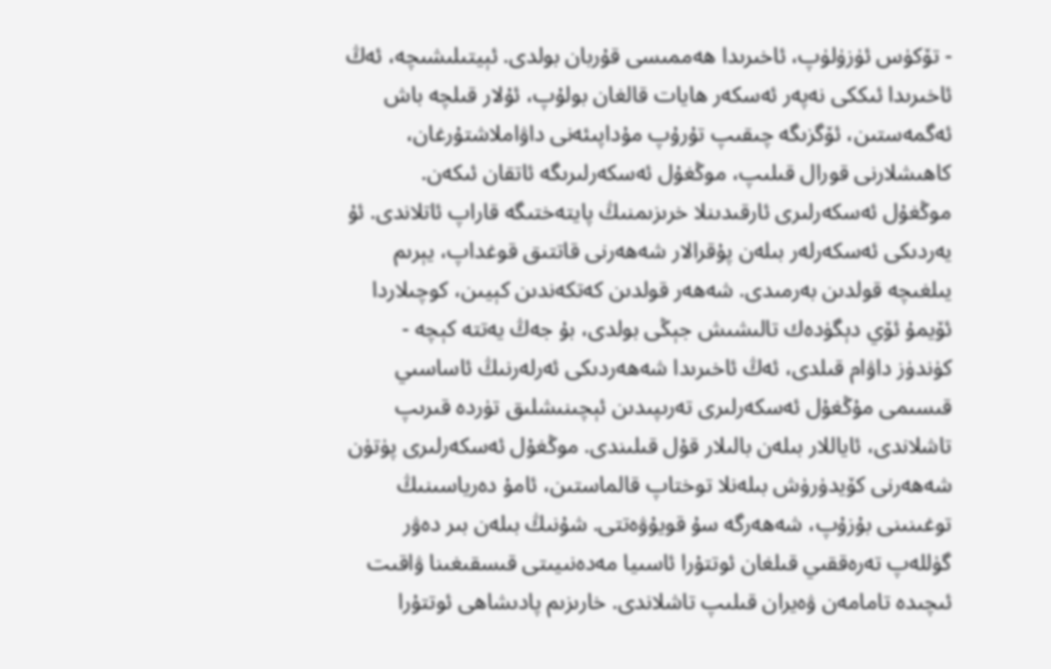- تۆكۈس ئۈزۈلۈپ، ئاخىرىدا ھەممىسى قۇربان بولدى. ئېيتىلىشىچە، ئەڭ ئاخىرىدا ئىككى نەپەر ئەسكەر ھايات قالغان بولۇپ، ئۇلار قىلچە باش ئەگمەستىن، ئۆگزىگە چىقىپ تۇرۇپ مۇداپىئەنى داۋاملاشتۇرغان، كاھىشلارنى قورال قىلىپ، موڭغۇل ئەسكەرلىرىگە ئاتقان ئىكەن.
موڭغۇل ئەسكەرلىرى ئارقىدىنلا خرىزىمنىڭ پايتەختىگە قاراپ ئاتلاندى. ئۇ يەردىكى ئەسكەرلەر بىلەن پۇقرالار شەھەرنى قاتتىق قوغداپ، يېرىم يىلغىچە قولدىن بەرمىدى. شەھەر قولدىن كەتكەندىن كېيىن، كوچىلاردا ئۆيمۇ ئۆي دېگۈدەك تالىشىش جېڭى بولدى، بۇ جەڭ يەتتە كېچە - كۈندۈز داۋام قىلدى، ئەڭ ئاخىرىدا شەھەردىكى ئەرلەرنىڭ ئاساسىي قىسىمى مۇڭغۇل ئەسكەرلىرى تەرىپىدىن ئېچىنىشلىق تۈردە قىرىپ تاشلاندى، ئاياللار بىلەن بالىلار قۇل قىلىندى. موڭغۇل ئەسكەرلىرى پۈتۈن شەھەرنى كۆيدۈرۈش بىلەنلا توختاپ قالماستىن، ئامۇ دەرياسىنىڭ توغىنىنى بۇزۇپ، شەھەرگە سۇ قويۇۋەتتى. شۇنىڭ بىلەن بىر دەۋر گۈللەپ تەرەققىي قىلغان ئوتتۇرا ئاسىيا مەدەنىيىتى قىسقىغىنا ۋاقىت ئىچىدە تامامەن ۋەيران قىلىپ تاشلاندى. خارىزىم پادىشاھى ئوتتۇرا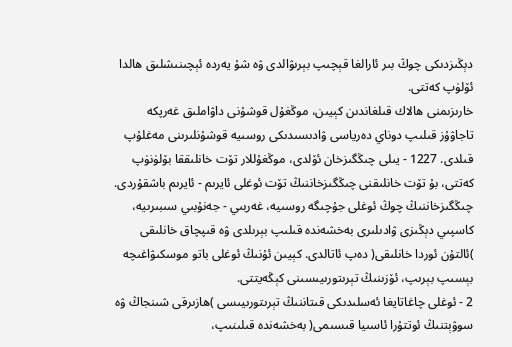دېڭىزدىكى چوڭ بىر ئارالغا قېچىپ بېرىۋالدى ۋە شۇ يەردە ئېچىنىشلىق ھالدا ئۆلۈپ كەتتى.
خارىزىمنى ھالاك قىلغاندىن كېيىن، موڭغۇل قوشۇنى داۋاملىق غەرپكە تاجاۋۇز قىلىپ دوناي دەرياسى ۋادىسىدىكى روسىيە قوشۇنلىرىنى مەغلۇپ قىلدى. 1227 - يىلى چىڭگىزخان ئۆلدى، موڭغۇللار تۆت خانلىققا بۆلۈنۈپ كەتتى، بۇ تۆت خانلىقنى چىڭگىزخاننىڭ تۆت ئوغلى ئايرىم - ئايرىم باشقۇردى.
چىڭگىزخاننىڭ چوڭ ئوغلى جۇچىگە روسىيە، غەربىي - جەنۇبىي سىبىرىيە، كاسپىي دېڭىزى ۋادىلىرى بەخشەندە قىلىپ بېرىلدى ۋە قىپچاق خانلىقى )ئالتۇن ئوردا خانلىقى( دەپ ئاتالدى. كېيىن ئۇنىڭ ئوغلى باتو موسكىۋاغىچە بېسىپ بېرىپ، ئۆزىنىڭ تېرىتورىيىسىنى كېڭەيتتى.
2 - ئوغلى چاغاتايغا ئەسلىدىكى قىتاننىڭ تېرىتورىيىسى )ھازىرقى شىنجاڭ ۋە سوۋېتنىڭ ئوتتۇرا ئاسىيا قىسىمى( بەخشەندە قىلىنىپ،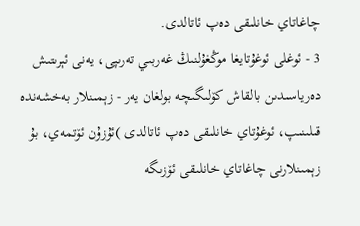چاغاتاي خانلىقى دەپ ئاتالدى.
3 - ئوغلى ئوغۇتايغا موڭغۇلنىڭ غەربىي تەرىپى، يەنى ئېرىتىش دەرياسىدىن بالقاش كۆلىگىچە بولغان يەر - زېمىنلار بەخشەندە قىلىنىپ، ئوغۇتاي خانلىقى دەپ ئاتالدى )ئۇزۇن ئۆتمەي، بۇ زېمىنلارنى چاغاتاي خانلىقى ئۆزىگە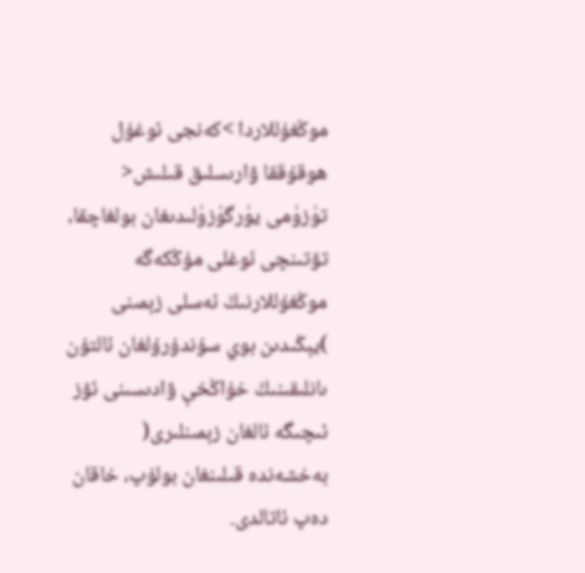موڭغۇللاردا >كەنجى ئوغۇل ھوقۇققا ۋارىسلىق قىلىش< تۈزۈمى يۈرگۈزۈلىدىغان بولغاچقا، تۆتىنچى ئوغلى مۇڭكەگە موڭغۇللارنىڭ ئەسلى زېمىنى )يېڭىدىن بوي سۇندۇرۇلغان ئالتۇن ىانلىقىنىڭ خۇاڭخې ۋادىسىنى ئۆز ئىچىگە ئالغان زېمىنلىرى( بەخشەندە قىلىنغان بولۇپ، خاقان دەپ ئاتالدى.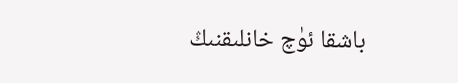باشقا ئۈچ خانلىقنىڭ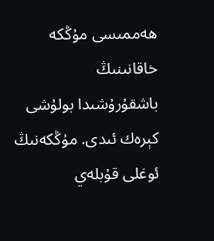ھەممىسى مۇڭكە خاقانىنىڭ باشقۇرۇشىدا بولۇشى كېرەك ئىدى. مۇڭكەنىڭ ئوغلى قۇبلەي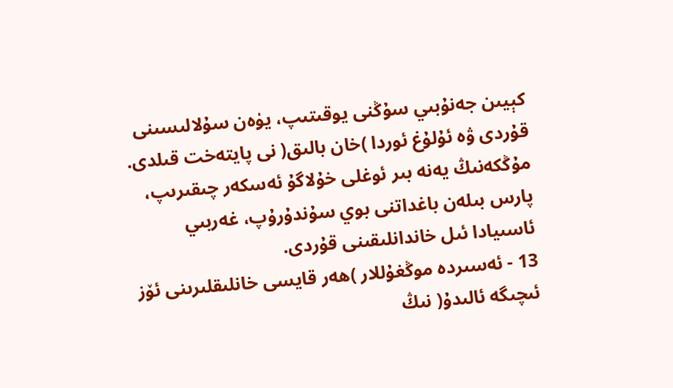كېيىن جەنۇبىي سۇڭنى يوقىتىپ، يۈەن سۇلالىسىنى قۇردى ۋە ئۇلۇغ ئوردا )خان بالىق( نى پايتەخت قىلدى. مۇڭكەنىڭ يەنە بىر ئوغلى خۇلاگۇ ئەسكەر چىقىرىپ، پارس بىلەن باغداتنى بوي سۇندۇرۇپ، غەربىي ئاسىيادا ئىل خاندانلىقىنى قۇردى.
13 - ئەسىردە موڭغۇللار )ھەر قايسى خانلىقلىرىنى ئۆز ئىچىگە ئالىدۇ( نىڭ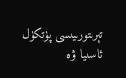تېرىتورىيىسى پۈتكۈل ئاسىيا ۋە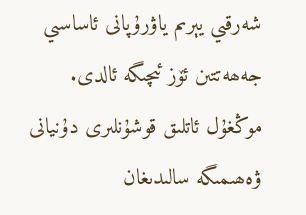شەرقىي يېرىم ياۋرۇپانى ئاساسىي جەھەتتىن ئۆز ئىچىگە ئالدى. موڭغۇل ئاتلىق قوشۇنلىرى دۇنيانى ۋەھىمىگە سالىدىغان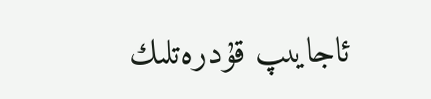ئاجايىپ قۇدرەتلىك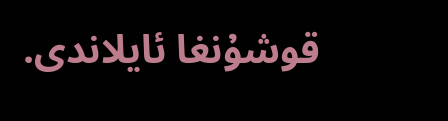قوشۇنغا ئايلاندى.